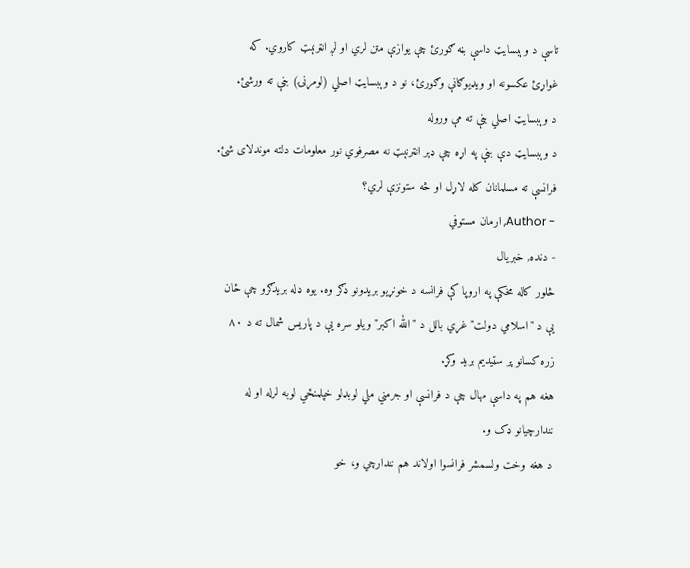تاسې د وېبسایټ داسې بڼه ګورئ چې یوازې متن لري او لږ انټرنېټ کاروي. که غواړئ عکسونه او ویډیوګانې وګورئ، نو د وېبسایټ اصلي (لومړنۍ) بڼې ته ورشئ.
د وېبسایټ اصلي بڼې ته مې وروله
د وېبسایټ دې بڼې په اړه چې ډېر انټرنېټ نه مصرفوي نور معلومات دلته موندلای شئ.
فرانسې ته مسلمانان کله لاړل او څه ستونزې لري؟
- Author, ارمان مستوفي
- دنده, خبریال
څلور کاله مخکې په اروپا کې فرانسه د خونړیو بریدونو ډګر وه. یوه ډله بریدګرو چې ځان یې د "اسلامي دولت" غړي بالل د "الله اکبر" ویلو سره یې د پاریس شمال ته د ۸۰ زره کسانو پر سټیدیم برید وکړ.
هغه هم په داسې مهال چې د فرانسې او جرمني ملي لوبډلو خپلمنځي لوبه لرله او له نندارچیانو ډک و.
د هغه وخت ولسمشر فرانسوا اولاند هم نندارچي و، خو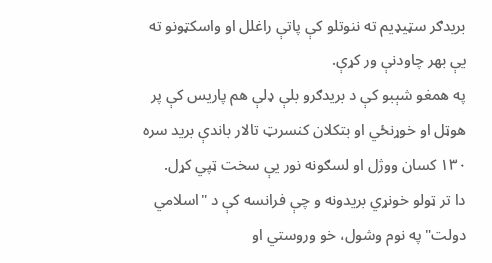بریدګر سټیډیم ته ننوتلو کې پاتې راغلل او واسکټونو ته یې بهر چاودنې ور کړې.
په همغو شېبو کې د بریدګرو بلې ډلې هم پاریس کې پر هوټل او خوړنځي او بتکلان کنسرټ تالار باندې برید سره ۱۳۰ کسان ووژل او لسګونه نور یې سخت ټپي کړل.
دا تر ټولو خونړي بریدونه و چې فرانسه کې د "اسلامي دولت" په نوم وشول، خو وروستي او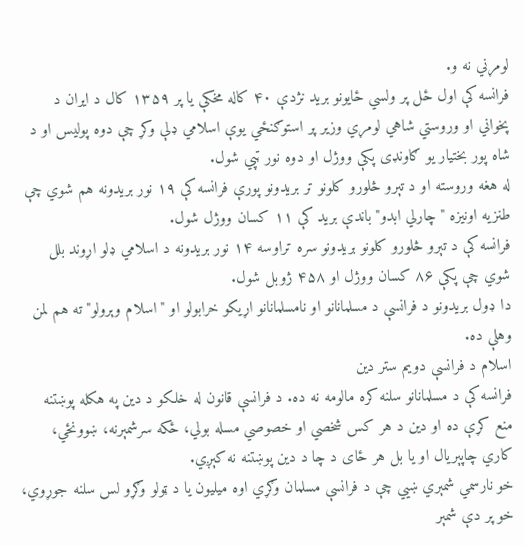لومړني نه و.
فرانسه کې اول ځل پر ولسي ځایونو برید نژدې ۴۰ کاله مخکې یا پر ۱۳۵۹ کال د ایران د پخواني او وروستي شاهي لومړي وزیر پر استوګنځي یوې اسلامي ډلې وکړ چې دوه پولیس او د شاه پور بختیار یو ګاونډی پکې ووژل او دوه نور ټپي شول.
له هغه وروسته او د تېرو څلورو کلونو تر بریدونو پورې فرانسه کې ۱۹ نور بریدونه هم شوي چې طنزیه اونیزه "چارلي ابدو" باندې برید کې ۱۱ کسان ووژل شول.
فرانسه کې د تېرو څلورو کلونو بریدونو سره تراوسه ۱۴ نور بریدونه د اسلامي ډلو اړوند بلل شوي چې پکې ۸۶ کسان ووژل او ۴۵۸ ژوبل شول.
دا ډول بریدونو د فرانسې د مسلمانانو او نامسلمانانو اړیکو خرابولو او "اسلام وېرولو" ته هم لمن وهلې ده.
اسلام د فرانسې دویم ستر دین
فرانسه کې د مسلمانانو سلنه کره مالومه نه ده. د فرانسې قانون له خلکو د دین په هکله پوښتنه منع کړې ده او دین د هر کس شخصي او خصوصي مسله بولي، ځکه سرشمېرنه، ښوونځي، کاري چاپېریال او یا بل هر ځای د چا د دین پوښتنه نه کېږي.
خو نارسمي شمېري ښيي چې د فرانسې مسلمان وګړي اوه میلیون یا د ټولو وګړو لس سلنه جوړوي، خو پر دې شمېر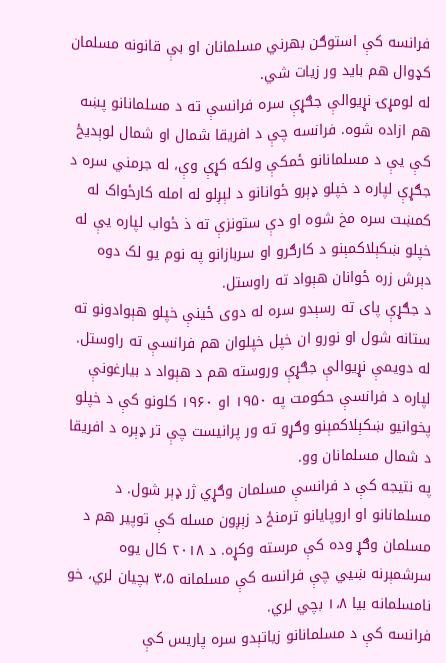فرانسه کې استوګن بهرني مسلمانان او بې قانونه مسلمان کډوال هم باید ور زیات شي.
له لومړۍ نړیوالې جګړې سره فرانسې ته د مسلمانانو پښه هم ازاده شوه. فرانسه چې د افریقا شمال او شمال لوېدیځ کې یې د مسلمانانو ځمکې ولکه کړې وې، له جرمني سره د جګړې لپاره د خپلو ډېرو ځوانانو د لېږلو له امله کارځواک له کمښت سره مخ شوه او دې ستونزې ته ذ ځواب لپاره یې له خپلو ښکېلاکمېنو د کارګرو او سربازانو په نوم یو لک دوه دېرش زره ځوانان هېواد ته راوستل.
د جګړې پای ته رسېدو سره له دوی ځینې خپلو هېوادونو ته ستانه شول او نورو ان خپل خپلوان هم فرانسې ته راوستل.
له دویمې نړیوالې جګړې وروسته هم د هېواد د بیارغونې لپاره د فرانسې حکومت په ۱۹۵۰ او ۱۹۶۰ کلونو کې د خپلو پخوانیو ښکېلاکمېنو وګړو ته ور پرانیست چې تر ډېره د افریقا د شمال مسلمانان وو.
په نتیجه کې د فرانسې مسلمان وګړي ژر ډېر شول. د مسلمانانو او اروپایانو ترمنځ د زېږون مسله کې توپیر هم د مسلمان وګړ وده کې مرسته وکړه. د ۲۰۱۸ کال یوه سرشمېرنه ښيي چې فرانسه کې مسلمانه ۳،۵ بچیان لري، خو نامسلمانه بیا ۱،۸ بچي لري.
فرانسه کې د مسلمانانو زیاتېدو سره پاریس کې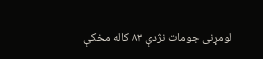لومړنی جومات نژدې ۸۳ کاله مخکې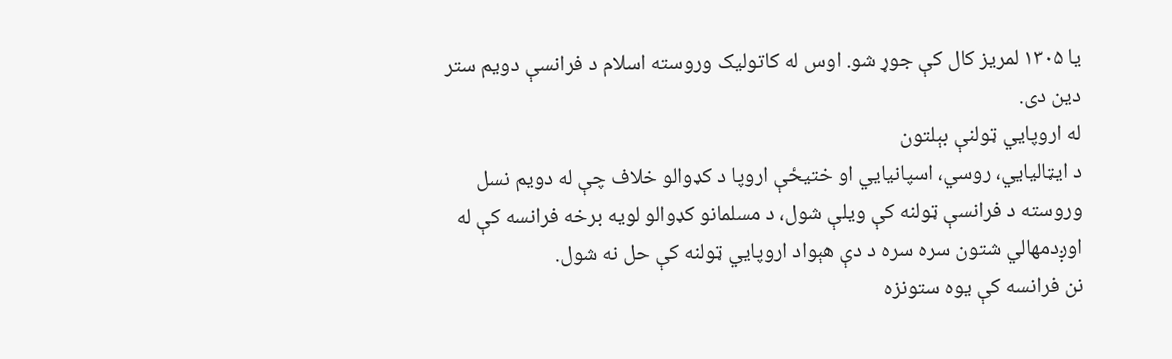یا ۱۳۰۵ لمریز کال کې جوړ شو. اوس له کاتولیک وروسته اسلام د فرانسې دویم ستر دین دی.
له اروپايي ټولنې بېلتون
د ایټالیايي، روسي، اسپانیايي او ختیځې اروپا د کډوالو خلاف چې له دویم نسل وروسته د فرانسې ټولنه کې ویلې شول، د مسلمانو کډوالو لویه برخه فرانسه کې له اوږدمهالي شتون سره سره د دې هېواد اروپايي ټولنه کې حل نه شول.
نن فرانسه کې یوه ستونزه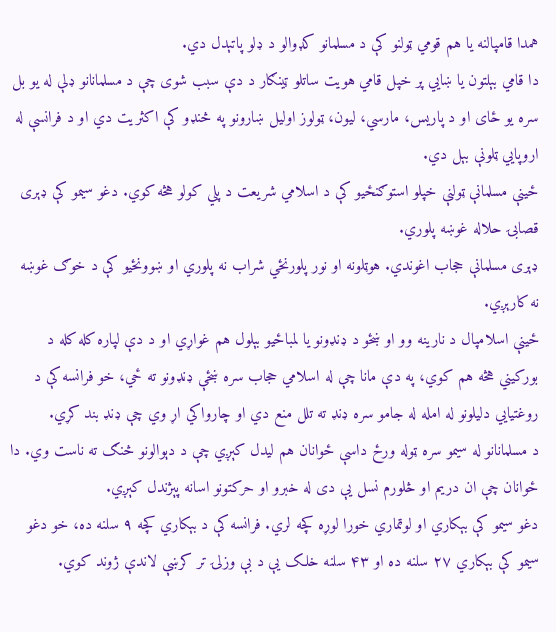همدا قامپالنه یا هم قومي ټولنو کې د مسلمانو کډوالو د ډلو پاتېدل دي.
دا قامي بېلتون یا ښايي پر خپل قامي هویت ساتلو ټینګار د دې سبب شوی چې د مسلمانانو ډلې له یو بل سره یو ځای او د پاریس، مارسي، لیون، ټولوز اولیل ښارونو په څنډو کې اکثریت دي او د فرانسې له اروپايي ټلونې بېل دي.
ځینې مسلمانې ټولنې خپلو استوګنځیو کې د اسلامي شریعت د پلي کولو هڅه کوي. دغو سیمو کې ډېری قصابۍ حلاله غوښه پلوري.
ډېری مسلمانې حجاب اغوندي. هوټلونه او نور پلورنځي شراب نه پلوري او ښوونځیو کې د خوګ غوښه نه کارېږي.
ځینې اسلامپال د نارینه وو او ښځو د ډنډونو یا لمباځیو بېلول هم غواړي او د دې لپاره کله کله د بورکیني هڅه هم کوي، په دې مانا چې له اسلامي حجاب سره ښځې ډنډونو ته ځي، خو فرانسه کې د روغتیايي دلیلونو له امله له جامو سره ډنډ ته تلل منع دي او چارواکي اړ وي چې ډنډ بند کړي.
د مسلمانانو له سیمو سره ټوله ورځ داسې ځوانان هم لیدل کېږي چې د دېوالونو څنګ ته ناست وي. دا ځوانان چې ان دریم او څلورم نسل یې دی له خبرو او حرکتونو اسانه پېژندل کېږي.
دغو سیمو کې بېکاري او لوټماري خورا لوړه کچه لري. فرانسه کې د بېکاري کچه ۹ سلنه ده، خو دغو سیمو کې بېکاري ۲۷ سلنه ده او ۴۳ سلنه خلک یې د بې وزلۍ تر کرښې لاندې ژوند کوي.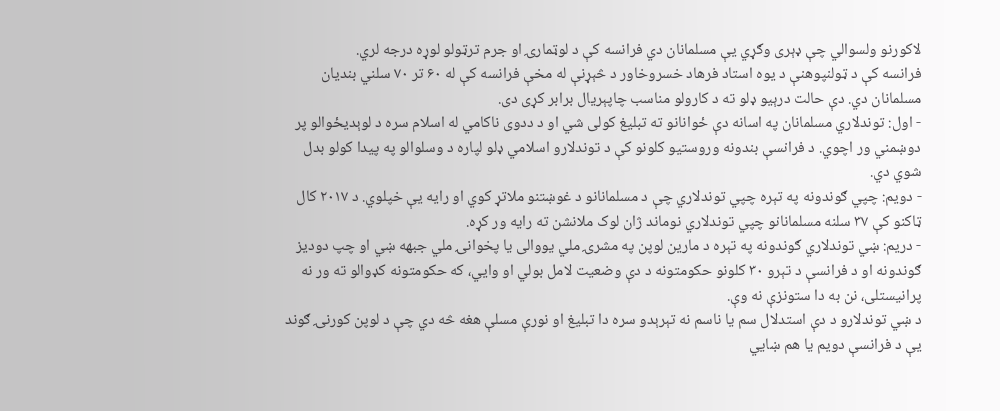لاکورنو ولسوالي چې ډېری وګړي یې مسلمانان دي فرانسه کې د لوټمارۍ او جرم ترټولو لوړه درجه لري.
فرانسه کې د ټولنپوهنې د یوه استاد فرهاد خسروخاور د څېړنې له مخې فرانسه کې له ۶۰ تر ۷۰ سلني بندیان مسلمانان دي. دې حالت درېیو ډلو ته د کارولو مناسب چاپېریال برابر کړی دی.
- اول: توندلاري مسلمانان په اسانه دې ځوانانو ته تبلیغ کولی شي او د ددوی ناکامي له اسلام سره د لوېدیځوالو پر دوښمني ور اچوي. د فرانسې بندونه وروستیو کلونو کې د توندلارو اسلامي ډلو لپاره د وسلوالو په پیدا کولو بدل شوي دي.
- دویم: چپي ګوندونه په تېره چپي توندلاري چې د مسلمانانو د غوښتنو ملاتړ کوي او رایه یې خپلوي. د ۲۰۱۷ کال ټاکنو کې ۳۷ سلنه مسلمانانو چپي توندلاري نوماند ژان لوک ملانشن ته رایه ور کړه.
- دریم: ښي توندلاري ګوندونه په تېره د مارین لوپن په مشرۍ ملي یووالی یا پخوانۍ ملي جبهه ښي او چپ دودیز ګوندونه او د فرانسې د تېرو ۳۰ کلونو حکومتونه د دې وضعیت لامل بولي او وايي، که حکومتونه کډوالو ته ور نه پرانیستلی، نن به دا ستونزې نه وې.
د ښي توندلارو د دې استدلال سم یا ناسم نه تېرېدو سره دا تبلیغ او نورې مسلې هغه څه دي چې د لوپن کورنۍ ګوند یې د فرانسې دویم یا هم ښايي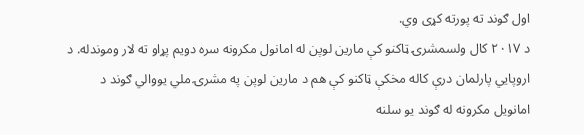اول ګوند ته پورته کړی وي.
د ۲۰۱۷ کال ولسمشرۍ ټاکنو کې مارین لوپن له امانول مکرونه سره دویم پړاو ته لار وموندله. د اروپايي پارلمان درې کاله مخکې ټاکنو کې هم د مارین لوپن په مشرۍ ملي یووالي ګوند د امانویل مکرونه له ګوند یو سلنه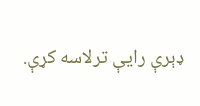ډېرې رایې ترلاسه کړې.